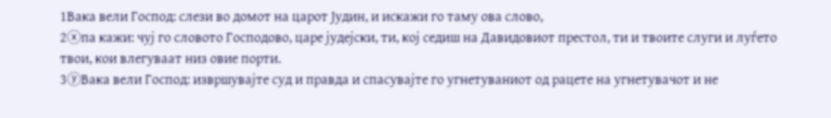1Вака вели Господ: слези во домот на царот Јудин, и искажи го таму ова слово,
2ⓧпа кажи: чуј го словото Господово, царе јудејски, ти, кој седиш на Давидовиот престол, ти и твоите слуги и луѓето твои, кои влегуваат низ овие порти.
3ⓨВака вели Господ: извршувајте суд и правда и спасувајте го угнетуваниот од рацете на угнетувачот и не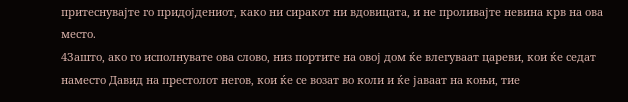притеснувајте го придојдениот, како ни сиракот ни вдовицата, и не проливајте невина крв на ова место.
4Зашто, ако го исполнувате ова слово, низ портите на овој дом ќе влегуваат цареви, кои ќе седат наместо Давид на престолот негов, кои ќе се возат во коли и ќе јаваат на коњи, тие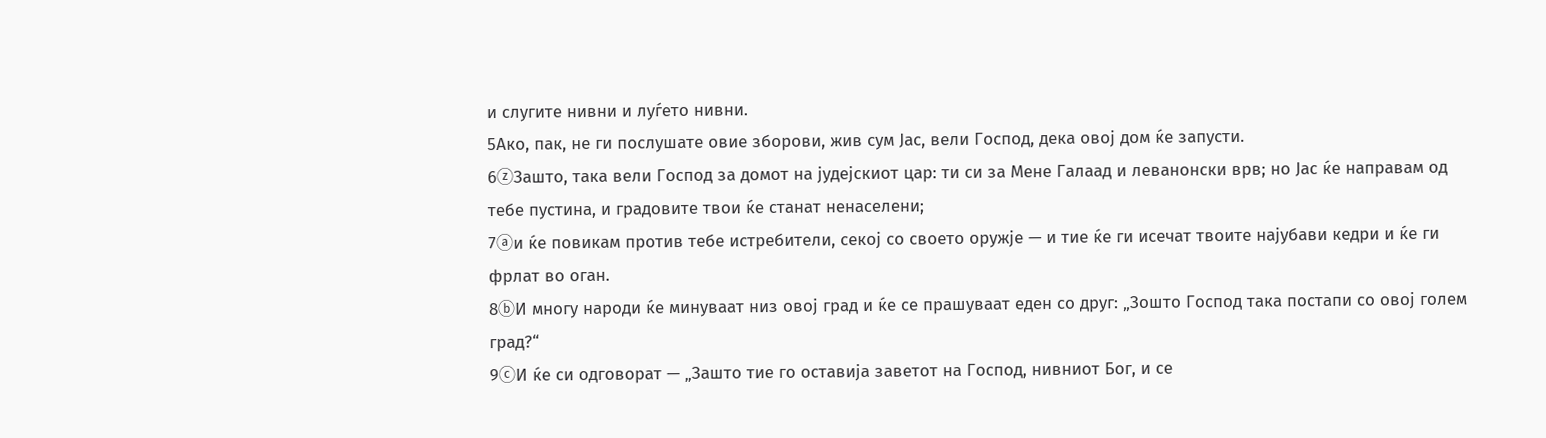и слугите нивни и луѓето нивни.
5Ако, пак, не ги послушате овие зборови, жив сум Јас, вели Господ, дека овој дом ќе запусти.
6ⓩЗашто, така вели Господ за домот на јудејскиот цар: ти си за Мене Галаад и леванонски врв; но Јас ќе направам од тебе пустина, и градовите твои ќе станат ненаселени;
7ⓐи ќе повикам против тебе истребители, секој со своето оружје — и тие ќе ги исечат твоите најубави кедри и ќе ги фрлат во оган.
8ⓑИ многу народи ќе минуваат низ овој град и ќе се прашуваат еден со друг: „Зошто Господ така постапи со овој голем град?“
9ⓒИ ќе си одговорат — „Зашто тие го оставија заветот на Господ, нивниот Бог, и се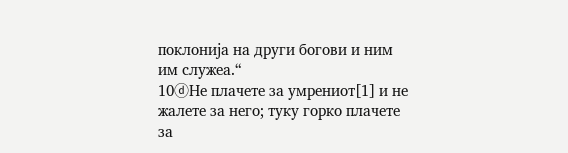поклонија на други богови и ним им служеа.“
10ⓓНе плачете за умрениот[1] и не жалете за него; туку горко плачете за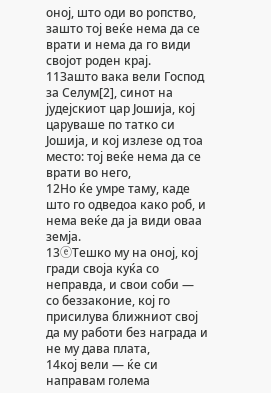оној, што оди во ропство, зашто тој веќе нема да се врати и нема да го види својот роден крај.
11Зашто вака вели Господ за Селум[2], синот на јудејскиот цар Јошија, кој царуваше по татко си Јошија, и кој излезе од тоа место: тој веќе нема да се врати во него,
12Но ќе умре таму, каде што го одведоа како роб, и нема веќе да ја види оваа земја.
13ⓔТешко му на оној, кој гради своја куќа со неправда, и свои соби — со беззаконие, кој го присилува ближниот свој да му работи без награда и не му дава плата,
14кој вели — ќе си направам голема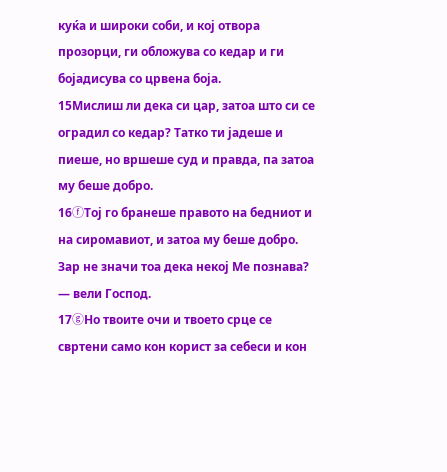куќа и широки соби, и кој отвора прозорци, ги обложува со кедар и ги бојадисува со црвена боја.
15Мислиш ли дека си цар, затоа што си се оградил со кедар? Татко ти јадеше и пиеше, но вршеше суд и правда, па затоа му беше добро.
16ⓕТој го бранеше правото на бедниот и на сиромавиот, и затоа му беше добро. Зар не значи тоа дека некој Ме познава? — вели Господ.
17ⓖНо твоите очи и твоето срце се свртени само кон корист за себеси и кон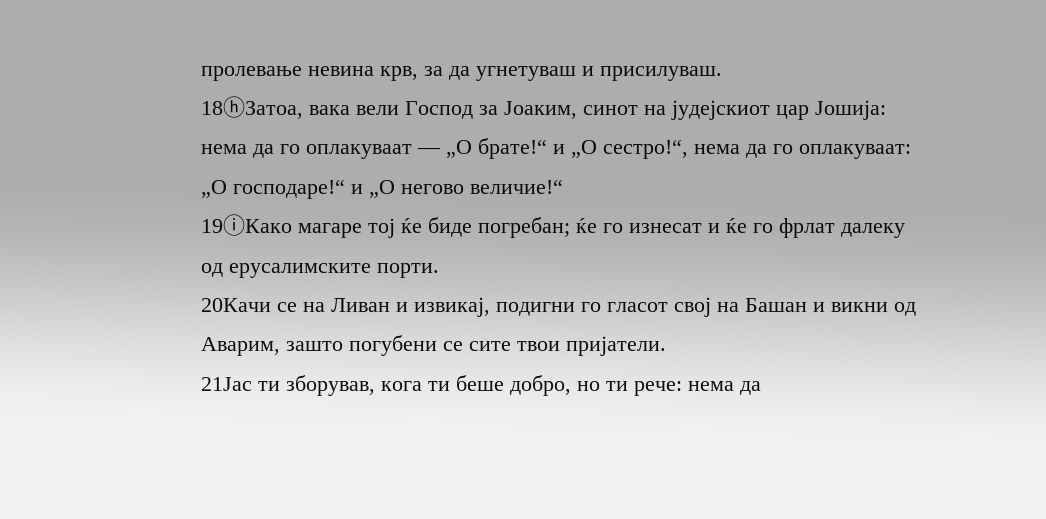пролевање невина крв, за да угнетуваш и присилуваш.
18ⓗЗатоа, вака вели Господ за Јоаким, синот на јудејскиот цар Јошија: нема да го оплакуваат — „О брате!“ и „О сестро!“, нема да го оплакуваат: „О господаре!“ и „О негово величие!“
19ⓘКако магаре тој ќе биде погребан; ќе го изнесат и ќе го фрлат далеку од ерусалимските порти.
20Качи се на Ливан и извикај, подигни го гласот свој на Башан и викни од Аварим, зашто погубени се сите твои пријатели.
21Јас ти зборував, кога ти беше добро, но ти рече: нема да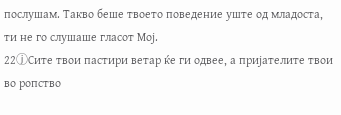послушам. Такво беше твоето поведение уште од младоста, ти не го слушаше гласот Мој.
22ⓙСите твои пастири ветар ќе ги одвее, а пријателите твои во ропство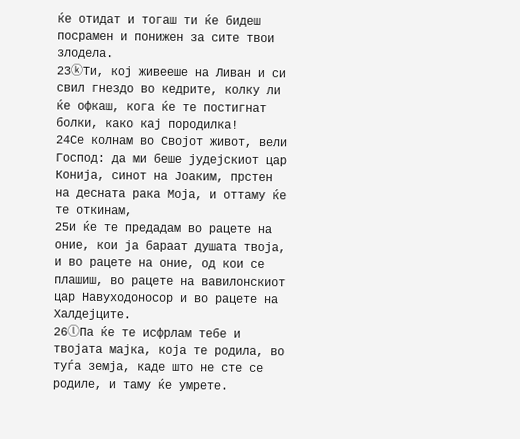ќе отидат и тогаш ти ќе бидеш посрамен и понижен за сите твои злодела.
23ⓚТи, кој живееше на Ливан и си свил гнездо во кедрите, колку ли ќе офкаш, кога ќе те постигнат болки, како кај породилка!
24Се колнам во Својот живот, вели Господ: да ми беше јудејскиот цар Конија, синот на Јоаким, прстен на десната рака Моја, и оттаму ќе те откинам,
25и ќе те предадам во рацете на оние, кои ја бараат душата твоја, и во рацете на оние, од кои се плашиш, во рацете на вавилонскиот цар Навуходоносор и во рацете на Халдејците.
26ⓛПа ќе те исфрлам тебе и твојата мајка, која те родила, во туѓа земја, каде што не сте се родиле, и таму ќе умрете.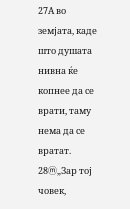27А во земјата, каде што душата нивна ќе копнее да се врати, таму нема да се вратат.
28ⓜ„Зар тој човек,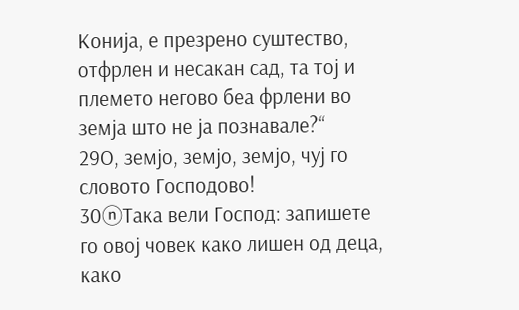Конија, е презрено суштество, отфрлен и несакан сад, та тој и племето негово беа фрлени во земја што не ја познавале?“
29О, земјо, земјо, земјо, чуј го словото Господово!
30ⓝТака вели Господ: запишете го овој човек како лишен од деца, како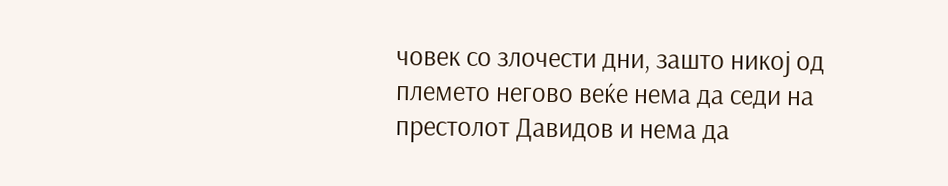човек со злочести дни, зашто никој од племето негово веќе нема да седи на престолот Давидов и нема да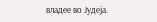владее во Јудеја.